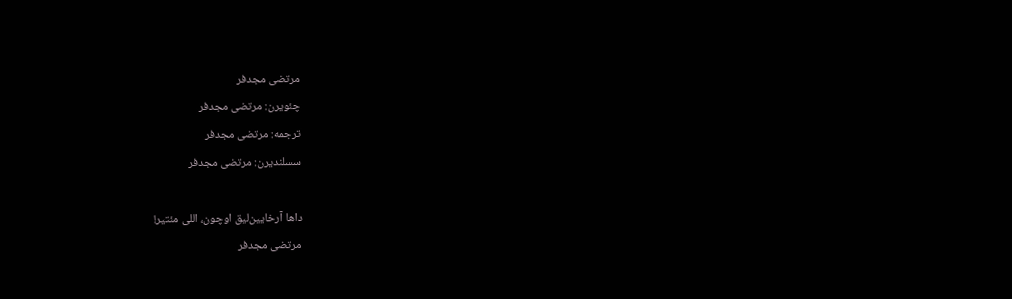مرتضی مجدفر
چئویرن: مرتضی مجدفر
ترجمه: مرتضی مجدفر
سسلندیرن: مرتضی مجدفر

داها آرخایین‌لیق اوچون، اللی مئتیر!
مرتضی مجدفر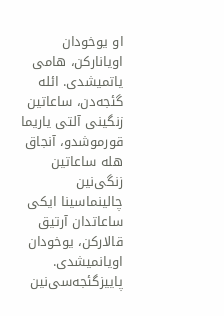او یوخودان اویانارکن، هامی یاتمیشدی. ائله گئجه‌دن، ساعاتین زنگینی آلتی یاریما قورموشدو، آنجاق هله ساعاتین زنگی‌نین چالینماسینا ایکی ساعاتدان آرتیق قالارکن، یوخودان اویانمیشدی. پاییزگئجه‌سی‌نین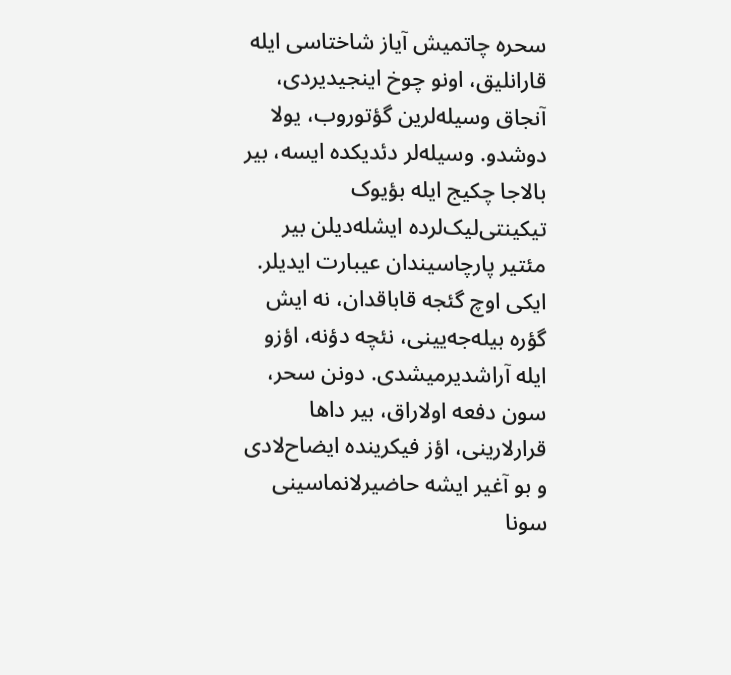سحره چاتمیش آیاز شاختاسی ایله قارانلیق، اونو چوخ اینجیدیردی، آنجاق وسیله‌لرین گؤتوروب، یولا دوشدو. وسیله‌لر دئدیکده ایسه، بیر بالاجا چکیج ایله بؤیوک تیکینتی‌لیک‌لرده ایشله‌دیلن بیر مئتیر پارچا‌سیندان عیبارت ایدیلر.
ایکی‌ اوچ گئجه قاباقدان، نه ایش گؤره بیله‌جه‌یینی، نئچه دؤنه، اؤزو ایله آراشدیرمیشدی. دونن سحر، سون دفعه اولاراق، بیر داها قرارلارینی، اؤز فیکرینده ایضاح‌لادی و بو آغیر ایشه حاضیرلانماسینی سونا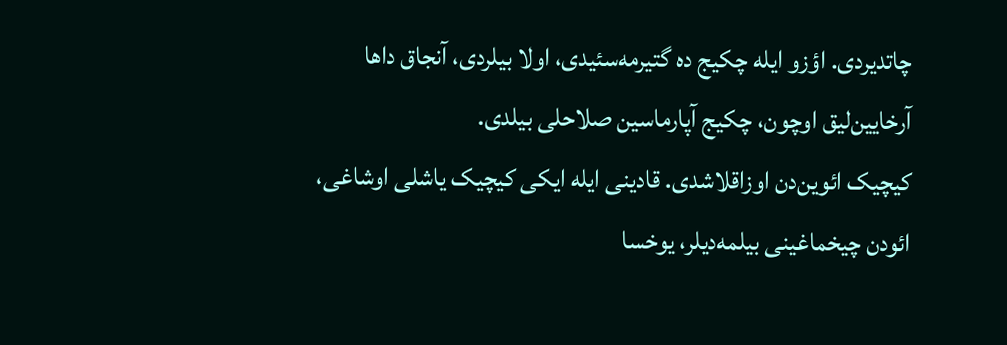چاتدیردی. اؤزو ایله چکیج ده گتیرمه‌سئیدی، اولا بیلردی، آنجاق داها آرخایین‌لیق اوچون، چکیج آپارماسین صلاحلی بیلدی.
کیچیک ائوین‌دن اوزاقلاشدی. قادینی ایله ایکی کیچیک یاشلی اوشاغی، ائودن چیخماغینی بیلمه‌دیلر، یوخسا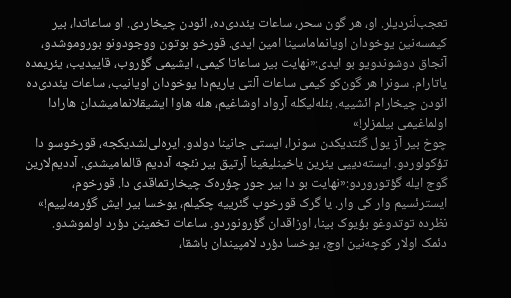تعجب‌لَنردیلر. او، هر گون سحر، ساعات یئددی‌ده، ائودن چیخاردی. او ساعاتدا، بیر کیمسه‌نین یوخودان اویانماماسینا امین ایدی. قورخو بوتون ووجودونو بوروموشدو، آنجاق دوشوندویو بو ایدی:«نهایت بیر ساعاتا کیمی، ایشیمی گؤروب، قاییدیب، یئریمده یاتارام. سونرا هر گون‌کو کیمی ساعات آلتی یاریم‌دا یوخودان اویانیب، ساعات یئددی‌ده ائو‌دن چیخارام ائشییه. بئله‌لیکله آرواد اوشاغیم، هله هاوا ایشیقلانمامیشدان هارادا اولماغیمی بیلمزلر!»
چوخ بیر آز یول گئتدیکدن سونرا، ایستی جانینا دولدو. ایره‌لی‌لشدیکجه، قورخوسو دا تؤکولوردو. ایسته‌دییی یئرین یاخینلیغینا آرتیق بیر نئچه آددیم قالمامیشدی. آددیم‌لارین گوج ایله گؤتوروردو:«نهایت بو دا بیر جور چؤره‌ک چیخارتماقدی دا. قورخوم، ایسترئسیم وار کی وار. یا گرک قورخوب گئرییه چکیلم، یوخسا بیر ایش گؤرمه‌لییم!»
نظرده توتدوغو بؤیوک بینا، اوزاقدان گؤرونوردو. ساعات تخمینن دؤرد اولموشدو. دئمک اولار کوچه‌نین اوچ، یوخسا دؤرد لامپیندان باشقا،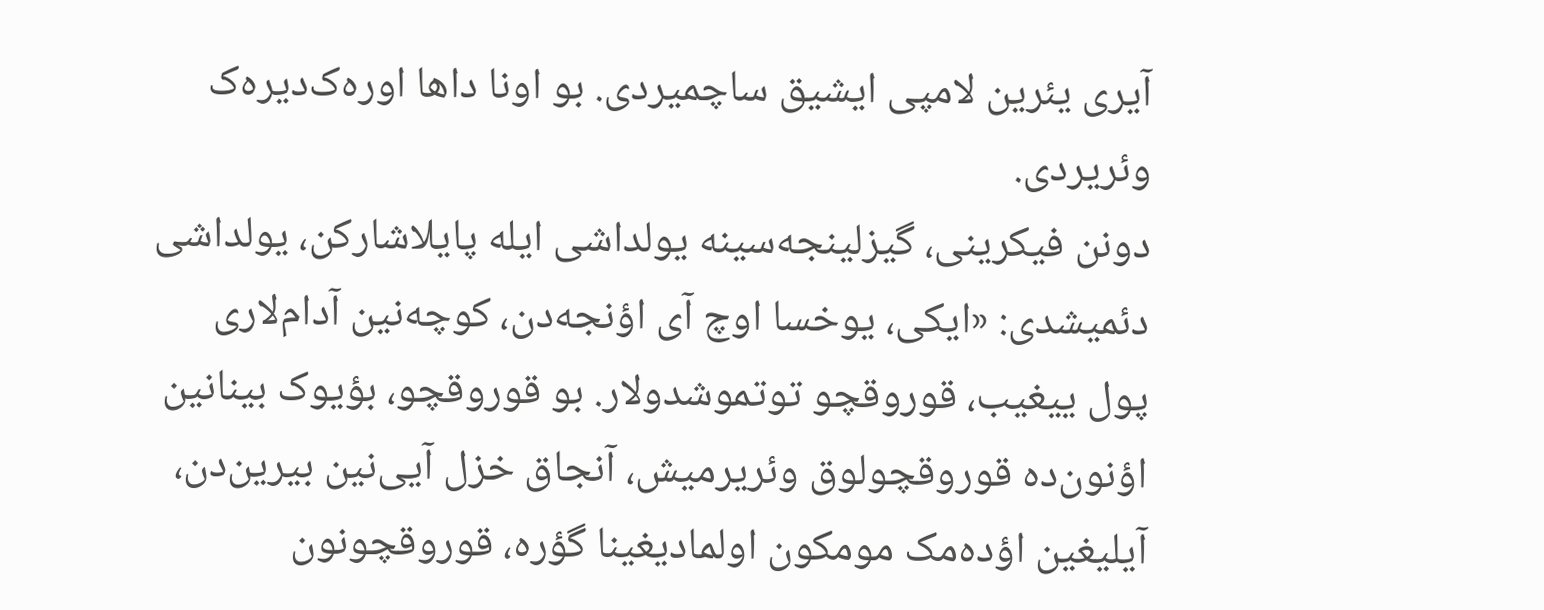آیری یئرین لامپی ایشیق ساچمیردی. بو اونا داها اوره‌ک‌دیره‌ک وئریردی.
دونن فیکرینی، گیزلینجه‌سینه یولداشی ایله پایلاشارکن، یولداشی دئمیشدی: «ایکی، یوخسا اوچ آی اؤنجه‌دن، کوچه‌نین آدام‌لاری پول ییغیب، قوروقچو توتموشدولار. بو قوروقچو، بؤیوک بینانین اؤنون‌ده قوروقچولوق وئریرمیش، آنجاق خزل آیی‌نین بیرین‌دن، آیلیغین اؤده‌مک مومکون اولمادیغینا گؤره، قوروقچونون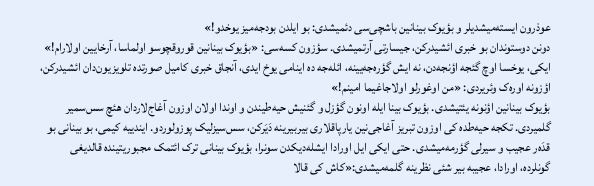عوذرون ایسته‌میشدیلر و بؤیوک بینانین باشچی‌سی دئمیشدی: بو ایلدن بودجه‌میز یوخدو!»
دونن دوستوندان بو خبری ائشیدرکن، جیسارتی آرتمیشدی. سؤزون کسه‌سی: «بؤیوک بینانین قوروقچوسو اولماسا، آرخایین اولارام!»
ایکی، یوخسا اوچ گئجه اؤنجه‌دن، نه ایش گؤره‌جه‌یینه، ائله‌جه ده اینامی یوخ ایدی، آنجاق خبری کامیل صورتده تلویزیون‌دان ائشیدرکن، اؤزونه اوره‌ک وئریردی: «من اوغورلو اولاجاغیما امینم!»
بؤیوک بینانین اؤنونه یئتیشدی. بؤیوک بینا ایله اونون گؤزل و گئنیش حیه‌طیندن و اوندا اولان اوزون آغاج‌لاردان هئچ سس‌سمیر گلمیردی. تکجه حیه‌طده کی اوزون تبریز آغاجی‌نین یارپاقلاری بیربیرینه دَیَرکن، سس‌سیز‌لیک پوزولوردو. ایندییه کیمی، بو بینانی بو قدَه‌ر عجیب و سیرلی گؤرمه‌میشدی. حتی ایکی ایل اورادا ایشله‌دیکدن سونرا، بؤیوک بینانی ترک ائتمک مجبوریتینده قالدیغی گونلرده، اورادا، عجیبه بیر شئی نظرینه گلمه‌میشدی:«کاش کی قالا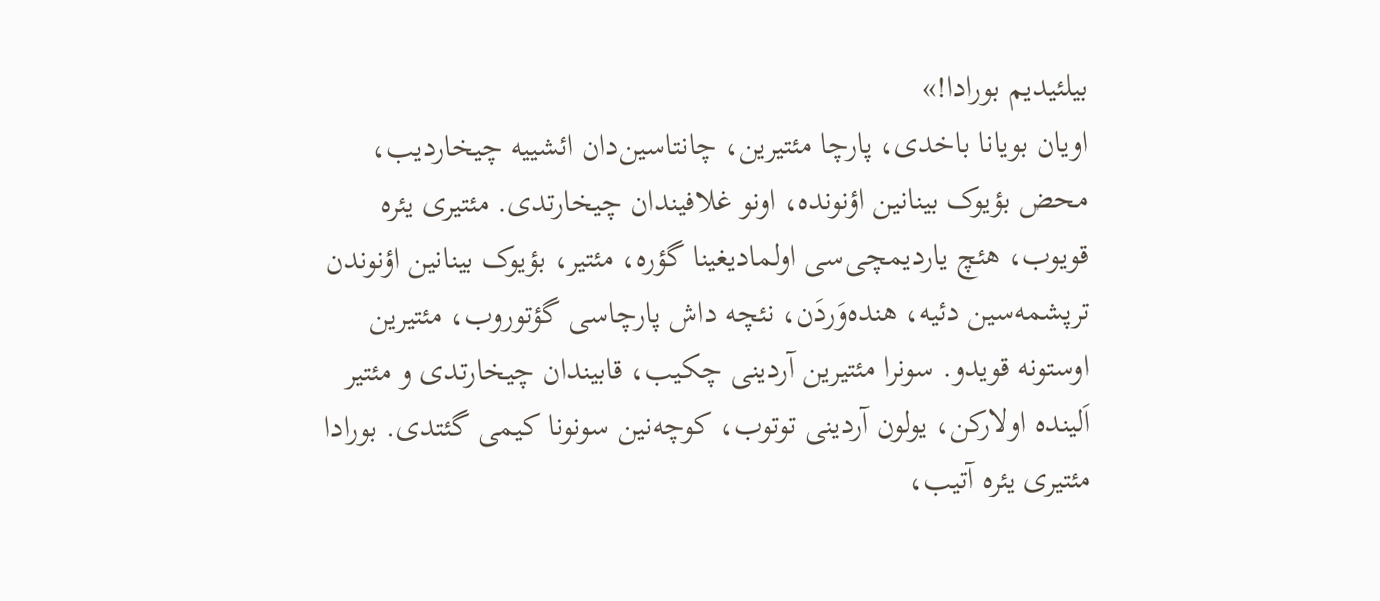بیلئیدیم بورادا!»
اویان بویانا باخدی، پارچا مئتیرین، چانتاسین‌دان ائشییه چیخاردیب، محض بؤیوک بینانین اؤنونده، اونو غلافیندان چیخارتدی. مئتیری یئره قویوب، هئچ یاردیمچی‌سی اولمادیغینا گؤره، مئتیر، بؤیوک بینانین اؤنوندن ترپشمه‌سین دئیه، هنده‌وَردَن، نئچه داش پارچاسی گؤتوروب، مئتیرین اوستونه قویدو. سونرا مئتیرین آردینی چکیب، قابیندان چیخارتدی و مئتیر اَلینده اولارکن، یولون آردینی توتوب، کوچه‌نین سونونا کیمی گئتدی. بورادا مئتیری یئره آتیب،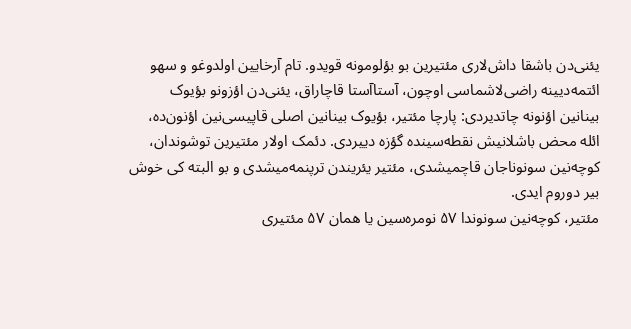یئنی‌دن باشقا داش‌لاری مئتیرین بو بؤلومونه قویدو. تام آرخایین اولدوغو و سهو ائتمه‌دیینه راضی‌لاشماسی اوچون، آستا‌آستا قاچاراق، یئنی‌دن اؤزونو بؤیوک بینانین اؤنونه چاتدیردی: پارچا مئتیر، بؤیوک بینانین اصلی قاپیسی‌نین اؤنون‌ده، ائله محض باشلانیش نقطه‌سینده گؤزه دییردی. دئمک اولار مئتیرین توشوندان، کوچه‌نین سونوناجان قاچمیشدی، مئتیر یئریندن ترپنمه‌میشدی و بو البته کی خوش بیر دوروم ایدی.
مئتیر، کوچه‌نین سونوندا ۵۷ نومره‌سین یا همان ۵۷ مئتیری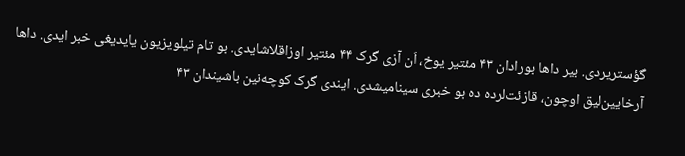گؤستریردی. بیر داها بورادان ۴۳ مئتیر یوخ، اَن آزی گرک ۴۴ مئتیر اوزاقلاشایدی. بو تام تیلویزیون یایدیغی خبر ایدی. داها آرخایین‌لیق اوچون، قازئت‌لرده ده بو خبری سینامیشدی. ایندی گرک کوچه‌نین باشیندان ۴۳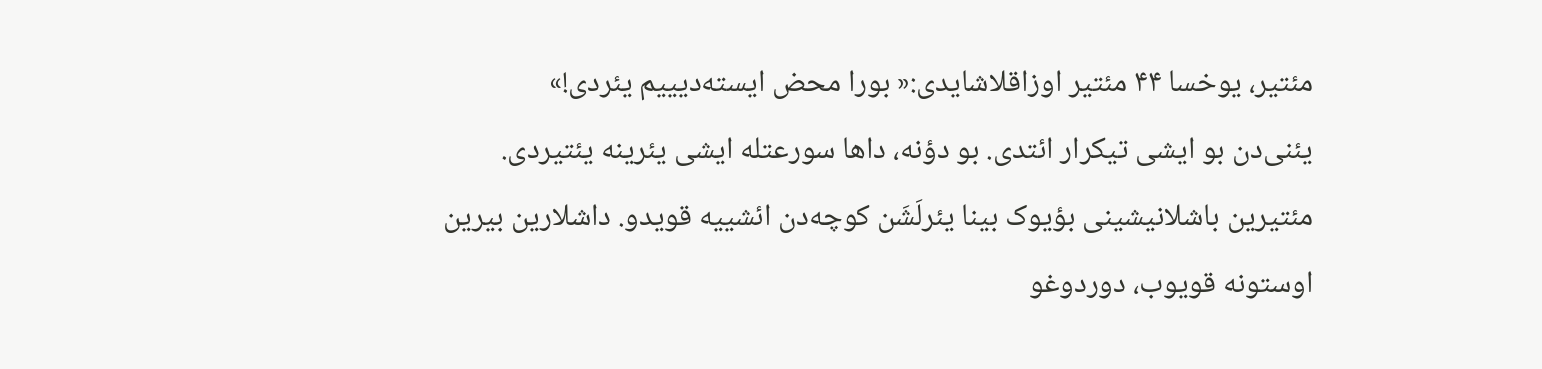مئتیر، یوخسا ۴۴ مئتیر اوزاقلاشایدی:« بورا محض ایسته‌دیییم یئردی!»
یئنی‌دن بو ایشی تیکرار ائتدی. بو دؤنه، داها سورعتله ایشی یئرینه یئتیردی. مئتیرین باشلانیشینی بؤیوک بینا یئرلَشَن کوچه‌دن ائشییه قویدو. داشلارین بیرین اوستونه قویوب، دوردوغو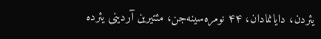یئردن، دایانمادان، ۴۴ نومره‌سینه‌جن، مئتیرین آردینی یئرده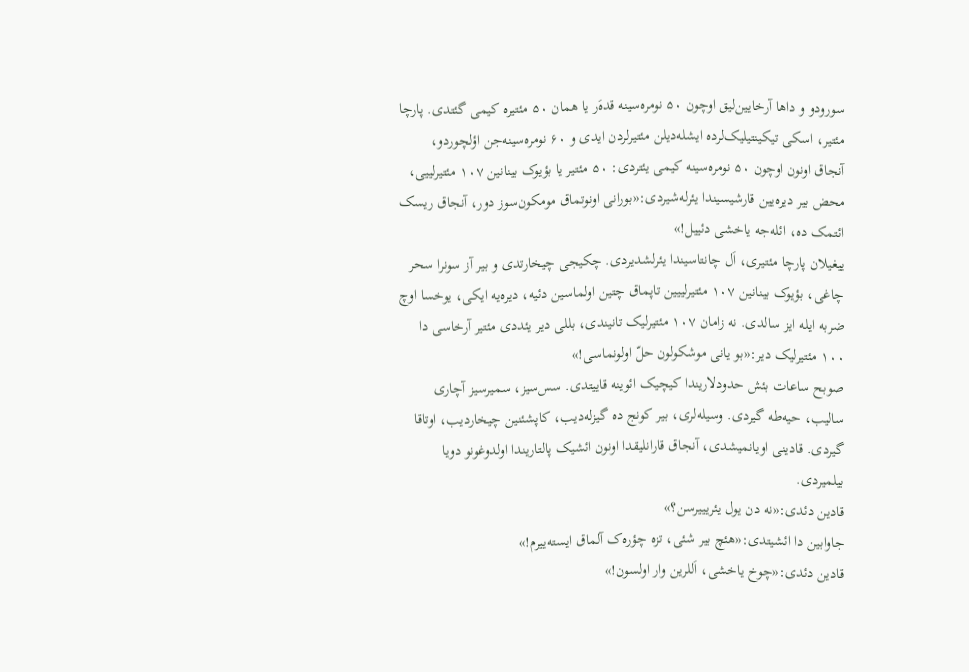سورودو و داها آرخایین‌لیق اوچون ۵۰ نومره‌سینه قد‌هَ‌ر یا همان ۵۰ مئتیره کیمی گئتدی. پارچا مئتیر، اسکی تیکینتیلیک‌لرده ایشله‌دیلن مئتیرلردن ایدی و ۶۰ نومره‌سینه‌جن اؤلچوردو، آنجاق اونون اوچون ۵۰ نومره‌سینه کیمی یئتردی: ۵۰ مئتیر یا بؤیوک بینانین ۱۰۷ مئتیرلییی، محض بیر دیر‌ه‌یین قارشیسیندا یئرله‌شیردی:«بورانی اونوتماق مومکون‌سوز دور، آنجاق ریسک ائتمک ده، ائله‌جه یاخشی دئییل!»
ییغیلان پارچا مئتیری، اَل چانتاسیندا یئرلشدیردی. چکیجی چیخارتدی و بیر آز سونرا سحر چاغی، بؤیوک بینانین ۱۰۷ مئتیرلییین تاپماق چتین اولماسین دئیه، دیره‌یه ایکی، یوخسا اوچ ضربه ایله ایز سالدی. نه زامان ۱۰۷ مئتیرلیک تانیندی، بللی دیر یئددی مئتیر آرخاسی‌ دا ۱۰۰ مئتیرلیک ‌دیر:«بو یانی موشکولون حلّ اولونماسی!»
صوبح ساعات بئش حدودلاریندا کیچیک ائوینه قاییتدی. سس‌سیز، سمیرسیز آچاری سالیب، حیه‌طه گیردی. وسیله‌لری، بیر کونج ده گیزله‌دیب، کاپشئنین چیخاردیب، اوتاقا گیردی. قادینی اویانمیشدی، آنجاق قارانلیقدا اونون ائشیک پالتاریندا اولدوغونو دویا بیلمیردی.
قادین دئدی:«نه دن یول یئریییرسن؟»
جاوابین دا ائشیتدی:«هئچ بیر شئی، تزه چؤره‌ک آلماق ایسته‌ییرم!»
قادین دئدی:«چوخ یاخشی، اَللرین وار اولسون!»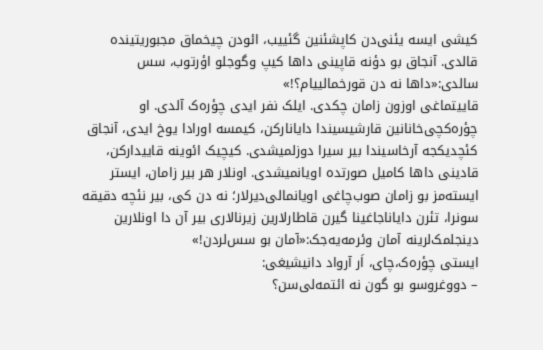کیشی ایسه یئنی‌دن کاپشئنین گئییب، ائودن چیخماق مجبوریتینده قالدی. آنجاق بو دؤنه قاپینی داها کیپ وگوجلو اؤرتوب، سس سالدی:«داها نه دن قورخمالییام؟!»
قاییتماغی اوزون زامان چکدی. ایلک نفر ایدی چؤره‌ک آلدی. او چؤره‌کچی‌خانانین قارشیسیندا دایانارکن، کیمسه اورادا یوخ ایدی، آنجاق کئچدیکجه آرخاسیندا بیر سیرا دوزلمیشدی. کیچیک ائوینه قاییدارکن، قادینی داها کامیل صورتده اویانمیشدی. اونلار هر بیر زامان، ایستر ایسته‌مز بو زامان صوب‌چاغی اویانمالی‌دیرلار؛ نه دن کی، بیر نئچه دقیقه سونرا، تئرن دایاناجاغینا گیرن قاطارلارین زیرنالاری بیر آن دا اونلارین دینجلمک‌لرینه آمان وئرمه‌یه‌جک:«آمان بو سس‌لردن!»
ایستی چؤره‌ک،چای، اَر آرواد دانیشیغی:
– دووغروسو بو گون نه ائتمه‌لی‌سن؟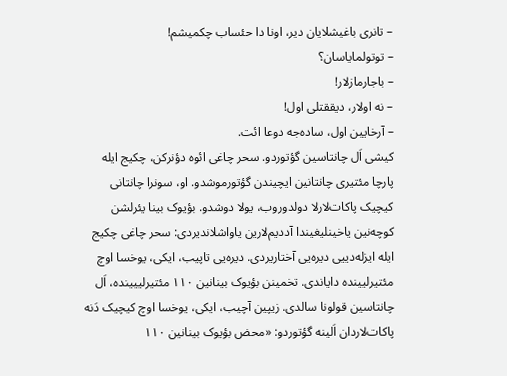– تانری باغیشلایان دیر، اونا دا حئساب چکمیشم!
– توتولمایاسان؟
– باجارمازلار!
– نه اولار، دیققتلی اول!
– آرخایین اول، ساده‌جه دوعا ائت.
کیشی اَل چانتاسین گؤتوردو. سحر چاغی ائوه دؤنرکن، چکیج ایله پارچا مئتیری چانتانین ایچیندن گؤتورموشدو. او، سونرا چانتانی کیچیک پاکات‌لارلا دولدوروب، یولا دوشدو. بؤیوک بینا یئرلشن کوچه‌نین یاخینلیغیندا آددیم‌لارین یاواشلاندیردی: سحر چاغی چکیج ایله ایزله‌دییی دیره‌یی آختاریردی. دیره‌یی تاپیب، ایکی، یوخسا اوچ مئتیرلیینده دایاندی. تخمینن بؤیوک بینانین ۱۱۰ مئتیرلییینده، اَل چانتاسین قولونا سالدی. زیپین آچیب، ایکی، یوخسا اوچ کیچیک دَنه پاکات‌لاردان اَلینه گؤتوردو: «محض بؤیوک بینانین ۱۱۰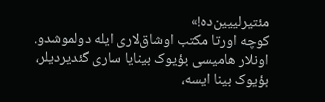مئتیرلییین‌ده!»
کوچه اورتا مکتب اوشاق‌لاری ایله دولموشدو. اونلار هامیسی بؤیوک بینایا ساری گئدیردیلر، بؤیوک بینا ایسه،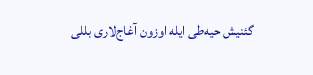گئنیش حیه‌طی ایله اوزون آغاج‌لاری بللی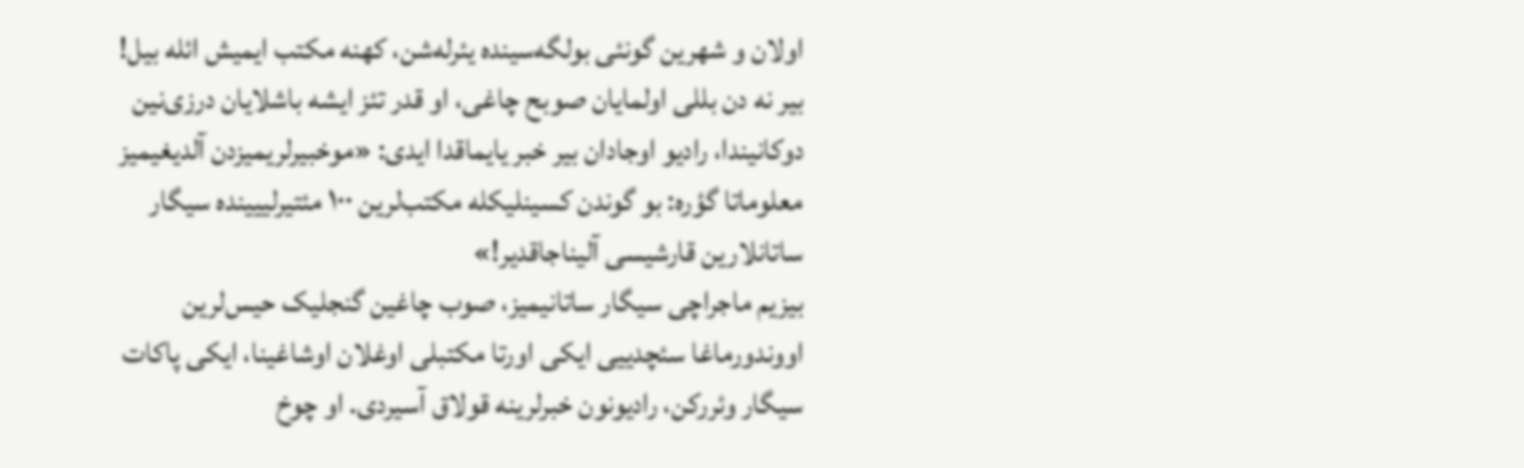اولان و شهرین گونئی بولگه‌سینده یئرله‌شن، کهنه مکتب ایمیش ائله بیل!
بیر نه دن بللی اولمایان صوبح چاغی، او قدر تئز ایشه باشلایان درزی‌نین دوکانیندا، رادیو اوجادان بیر خبر یایماقدا ایدی: «موخبیرلریمیز‌دن آلدیغیمیز معلوماتا گؤره: بو گوندن کسینلیکله مکتب‌لرین ۱۰۰ مئتیر‌لییینده سیگار ساتانلارین قارشیسی آلیناجاقدیر!»
بیزیم ماجراچی سیگار ساتانیمیز، صوب چاغین گنجلیک حیس‌لرین اووندورماغا سئچدییی ایکی اورتا مکتبلی اوغلان اوشاغینا، ایکی پاکات سیگار وئررکن، رادیونون خبرلرینه قولاق آسیردی. او چوخ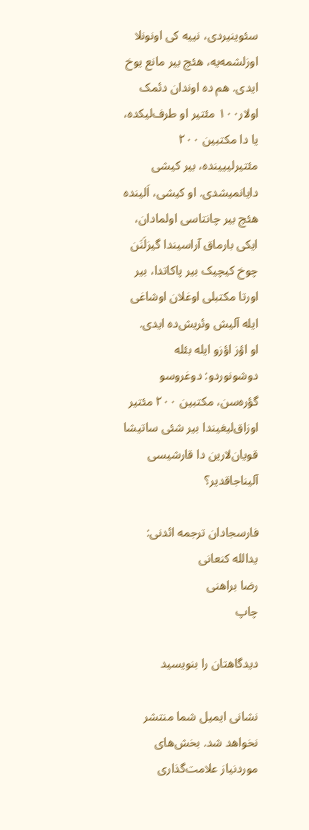سئوینیردی، نییه کی اونونلا اوزلشمه‌یه، هئچ بیر مانع یوخ ایدی. هم ده اوندان دئمک اولار۱۰۰ مئتیر او طرف‌لیکده، یا دا مکتبین ۲۰۰ مئتیرلییینده، بیر کیشی دایانمیشدی. او کیشی، اَلینده هئچ بیر چانتاسی اولمادان، ایکی بارماق آراسیندا گیزلَنَن چوخ کیچیک بیر پاکاتدا، بیر اورتا مکتبلی اوغلان اوشاغی ایله آلیش وئریش‌ده ایدی.
او اؤز اؤزو ایله بئله دوشونوردو: دوغروسو گؤره‌سن، مکتبین ۲۰۰ مئتیر اوزاق‌لیغیندا بیر شئی ساتیشا قویان‌لارین دا قارشیسی آلیناجاقدیر؟

فارسجادان ترجمه ائدنی: یدالله کنعانی
رضا براهنی
چاپ

دیدگاهتان را بنویسید

نشانی ایمیل شما منتشر نخواهد شد. بخش‌های موردنیاز علامت‌گذاری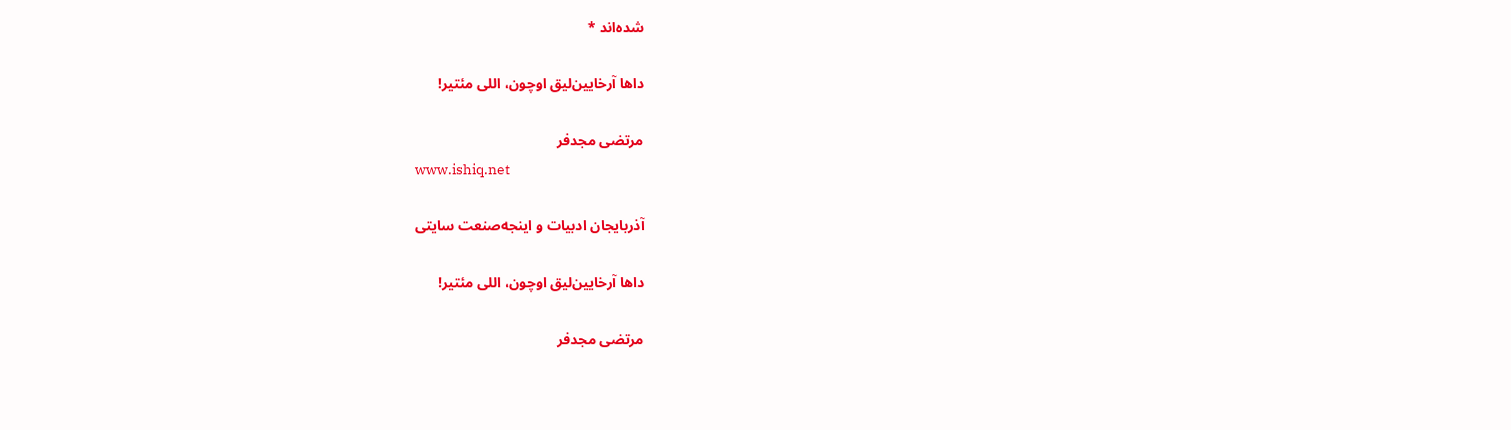شده‌اند *

داها آرخایین‌لیق اوچون، اللی مئتیر!

مرتضی مجدفر
www.ishiq.net

آذربایجان ادبیات و اینجه‌صنعت سایتی

داها آرخایین‌لیق اوچون، اللی مئتیر!

مرتضی مجدفر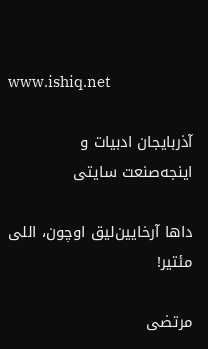www.ishiq.net

آذربایجان ادبیات و اینجه‌صنعت سایتی

داها آرخایین‌لیق اوچون، اللی مئتیر!

مرتضی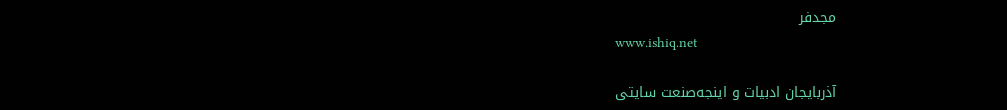مجدفر
www.ishiq.net

آذربایجان ادبیات و اینجه‌صنعت سایتی